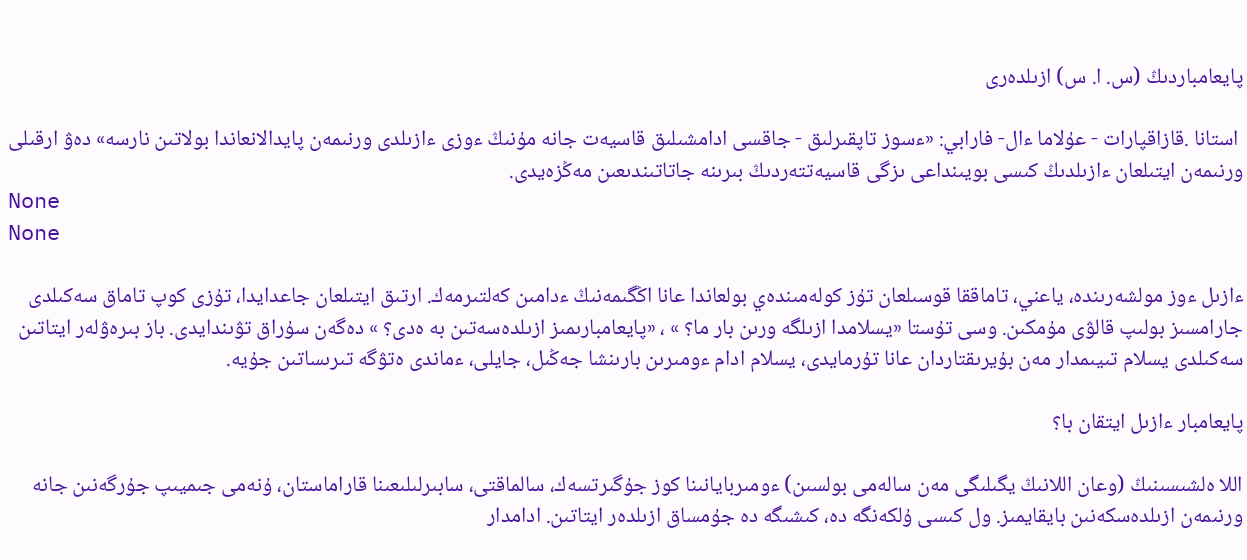پايعامباردىڭ (س. ا. س) ازىلدەرى

 استانا .قازاقپارات - عۇلاما ءال- فارابي: «ءسوز تاپقىرلىق - جاقسى ادامشىلىق قاسيەت جانە مۇنىڭ ءوزى ءازىلدى ورنىمەن پايدالانعاندا بولاتىن نارسە» دەۋ ارقىلى ورنىمەن ايتىلعان ءازىلدىڭ كىسى بويىنداعى ىزگى قاسيەتتەردىڭ بىرىنە جاتاتىندىعىن مەڭزەيدى.
None
None

ءازىل ءوز مولشەرىندە، ياعني، تاماققا قوسىلعان تۇز كولەمىندەي بولعاندا عانا اڭگىمەنىڭ ءدامىن كەلتىرمەك. ارتىق ايتىلعان جاعدايدا، تۇزى كوپ تاماق سەكىلدى جارامسىز بولىپ قالۋى مۇمكىن. وسى تۇستا «يسلامدا ازىلگە ورىن بار ما؟ » ، «پايعامبارىمىز ازىلدەسەتىن بە ەدى؟ » دەگەن سۇراق تۋىندايدى. باز بىرەۋلەر ايتاتىن سەكىلدى يسلام تىيىمدار مەن بۇيرىقتاردان عانا تۇرمايدى، يسلام ادام ءومىرىن بارىنشا جەڭىل، جايلى، ءماندى ەتۋگە تىرىساتىن جۇيە.

پايعامبار ءازىل ايتقان با؟

اللا ەلشىسىنىڭ (وعان اللانىڭ يگىلىگى مەن سالەمى بولسىن) ءومىربايانىنا كوز جۇگىرتسەك، سالماقتى، سابىرلىلىعىنا قاراماستان، ۇنەمى جىميىپ جۇرگەنىن جانە ورنىمەن ازىلدەسكەنىن بايقايمىز. ول كىسى ۇلكەنگە دە، كىشىگە دە جۇمساق ازىلدەر ايتاتىن. ادامدار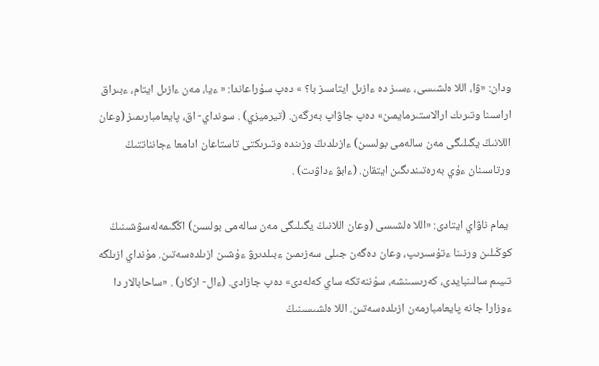ودان: «ۋا، اللا ەلشىسى، ءسىز دە ءازىل ايتاسىز با؟ » دەپ سۇراعاندا: « ءيا، مەن ءازىل ايتام، ءبىراق اراسىنا وتىرىك ارالاستىرمايمىن» دەپ جاۋاپ بەرگەن. (تيرميزي) . سونداي- اق، پايعامبارىمىز (وعان اللانىڭ يگىلىگى مەن سالەمى بولسىن) ءازىلدىڭ وزىندە وتىرىكتى تاستاعان ادامعا ءجانناتتىڭ ورتاسىنان ءۇي بەرەتىندىگىن ايتقان. (ءابۋ ءداۋىت) .

 يمام ناۋاي ايتادى: «اللا ەلشىسى (وعان اللانىڭ يگىلىگى مەن سالەمى بولسىن) اڭگىمەلەسۋشىنىڭ كوڭىلىن ورنىنا ءتۇسىرىپ، وعان دەگەن جىلى سەزىمىن ءبىلدىرۋ ءۇشىن ازىلدەسەتىن. مۇنداي ازىلگە تىيىم سالىنبايدى، كەرىسىنشە، سۇننەتكە ساي كەلەدى» دەپ جازادى. (ءال- ازكار) . «ساحابالار دا ءوزارا جانە پايعامبارمەن ازىلدەسەتىن. اللا ەلشىسىنىڭ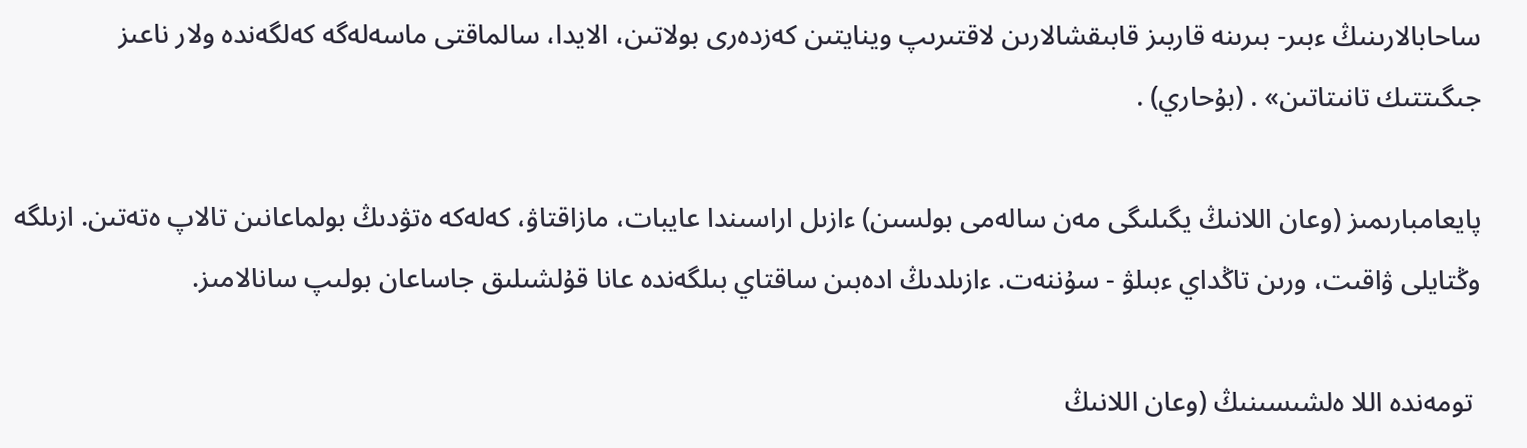ساحابالارىنىڭ ءبىر- بىرىنە قاربىز قابىقشالارىن لاقتىرىپ وينايتىن كەزدەرى بولاتىن، الايدا، سالماقتى ماسەلەگە كەلگەندە ولار ناعىز جىگىتتىك تانىتاتىن» . (بۇحاري) .

پايعامبارىمىز (وعان اللانىڭ يگىلىگى مەن سالەمى بولسىن) ءازىل اراسىندا عايبات، مازاقتاۋ، كەلەكە ەتۋدىڭ بولماعانىن تالاپ ەتەتىن. ازىلگە وڭتايلى ۋاقىت، ورىن تاڭداي ءبىلۋ - سۇننەت. ءازىلدىڭ ادەبىن ساقتاي بىلگەندە عانا قۇلشىلىق جاساعان بولىپ سانالامىز.

 تومەندە اللا ەلشىسىنىڭ (وعان اللانىڭ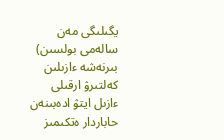يگىلىگى مەن سالەمى بولسىن) بىرنەشە ءازىلىن كەلتىرۋ ارقىلى ءازىل ايتۋ ادەبىنەن حاباردار ەتكىمىز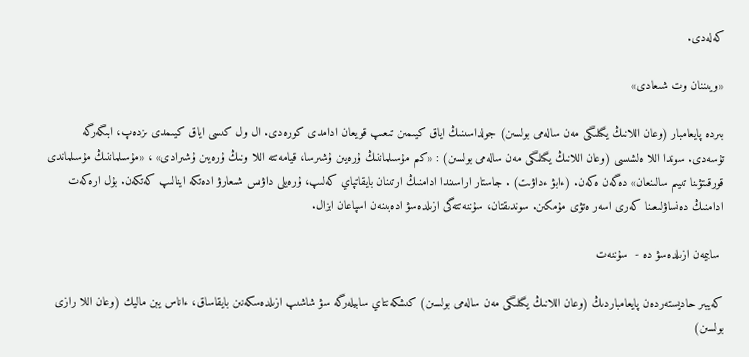كەلەدى.

«ويىننان وت شىعادى»

بىردە پايعامبار (وعان اللانىڭ يگىلىگى مەن سالەمى بولسىن) جولداسىنىڭ اياق كيىمىن تىعىپ قويعان ادامدى كورەدى. ال ول كىسى اياق كيىمدى ىزدەپ، ابىگەرگە تۇسەدى. سوندا اللا ەلشىسى (وعان اللانىڭ يگىلىگى مەن سالەمى بولسىن) : «كىم مۇسىلماننىڭ ۇرەيىن ۇشىرسا، قيامەتتە اللا ونىڭ ۇرەيىن ۇشىرادى» ، «مۇسىلماننىڭ مۇسىلماندى قورقىتۋىنا تىيىم سالىنعان» دەگەن ەكەن. (ءابۋ ءداۋىت) . جاستار اراسىندا ادامنىڭ ارتىنان بايقاتپاي كەلىپ، ۇرەيلى داۋىس شىعارۋ ادەتكە اينالىپ كەتكەن. بۇل ارەكەت ادامنىڭ دەنساۋلىعىنا كەرى اسەر ەتۋى مۇمكىن. سوندىقتان، سۇننەتتەگى ازىلدەسۋ ادەبىنەن اسپاعان ابزال.

 سابيمەن ازىلدەسۋ دە -  سۇننەت

كەيبىر حاديستەردەن پايعامباردىڭ (وعان اللانىڭ يگىلىگى مەن سالەمى بولسىن) كىشكەنتاي سابيلەرگە سۋ شاشىپ ازىلدەسكەنىن بايقاساق، ءاناس يبن ماليك (وعان اللا رازى بولسىن)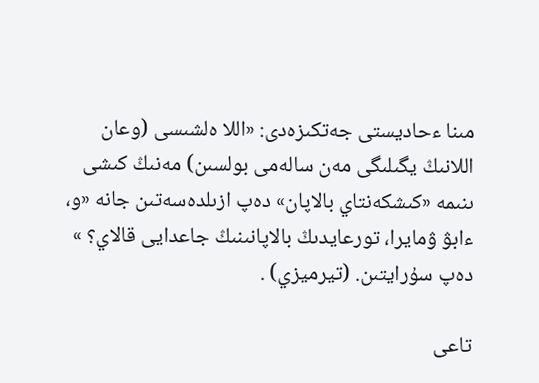مىنا ءحاديستى جەتكىزەدى: «اللا ەلشىسى (وعان اللانىڭ يگىلىگى مەن سالەمى بولسىن) مەنىڭ كىشى ىنىمە «كىشكەنتاي بالاپان» دەپ ازىلدەسەتىن جانە «و، ءابۋ ۋمايرا، تورعايدىڭ بالاپانىنىڭ جاعدايى قالاي؟ » دەپ سۇرايتىن. (تيرميزي) .

تاعى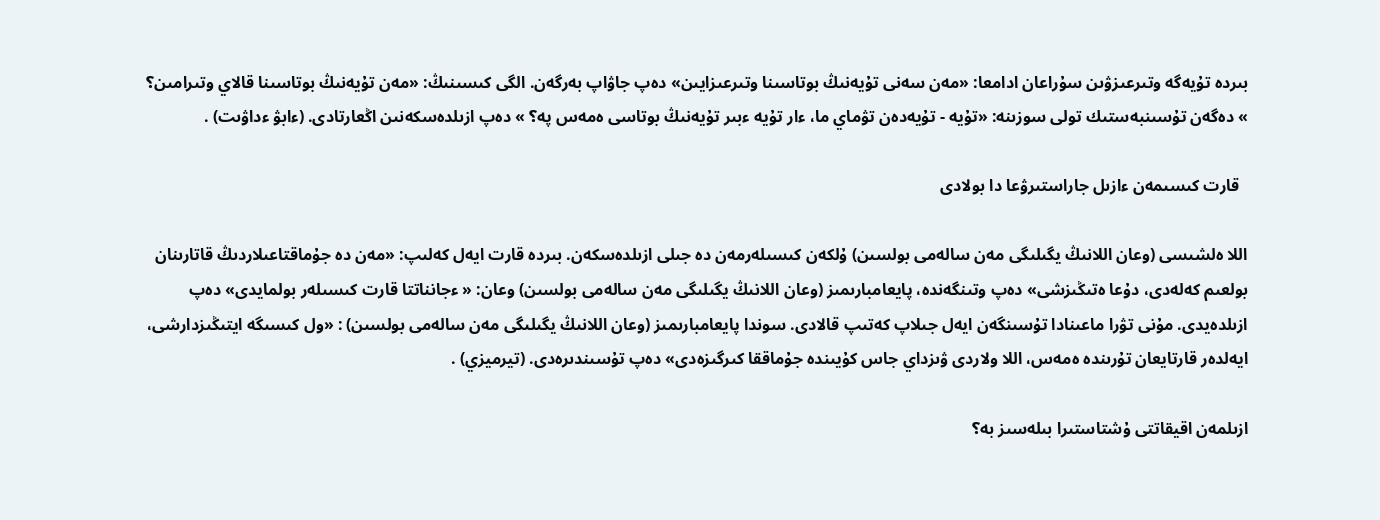بىردە تۇيەگە وتىرعىزۋىن سۇراعان ادامعا: «مەن سەنى تۇيەنىڭ بوتاسىنا وتىرعىزايىن» دەپ جاۋاپ بەرگەن. الگى كىسىنىڭ: «مەن تۇيەنىڭ بوتاسىنا قالاي وتىرامىن؟ » دەگەن تۇسىنبەستىك تولى سوزىنە: «تۇيە - تۇيەدەن تۋماي ما، ءار تۇيە ءبىر تۇيەنىڭ بوتاسى ەمەس پە؟ » دەپ ازىلدەسكەنىن اڭعارتادى. (ءابۋ ءداۋىت) .

  قارت كىسىمەن ءازىل جاراستىرۋعا دا بولادى

اللا ەلشىسى (وعان اللانىڭ يگىلىگى مەن سالەمى بولسىن) ۇلكەن كىسىلەرمەن دە جىلى ازىلدەسكەن. بىردە قارت ايەل كەلىپ: «مەن دە جۇماقتاعىلاردىڭ قاتارىنان بولعىم كەلەدى، دۇعا ەتىڭىزشى» دەپ وتىنگەندە، پايعامبارىمىز (وعان اللانىڭ يگىلىگى مەن سالەمى بولسىن) وعان: « ءجانناتتا قارت كىسىلەر بولمايدى» دەپ ازىلدەيدى. مۇنى تۋرا ماعىنادا تۇسىنگەن ايەل جىلاپ كەتىپ قالادى. سوندا پايعامبارىمىز (وعان اللانىڭ يگىلىگى مەن سالەمى بولسىن) : «ول كىسىگە ايتىڭىزدارشى، ايەلدەر قارتايعان تۇرىندە ەمەس، اللا ولاردى ۋىزداي جاس كۇيىندە جۇماققا كىرگىزەدى» دەپ تۇسىندىرەدى. (تيرميزي) .

ازىلمەن اقيقاتتى ۇشتاستىرا بىلەسىز بە؟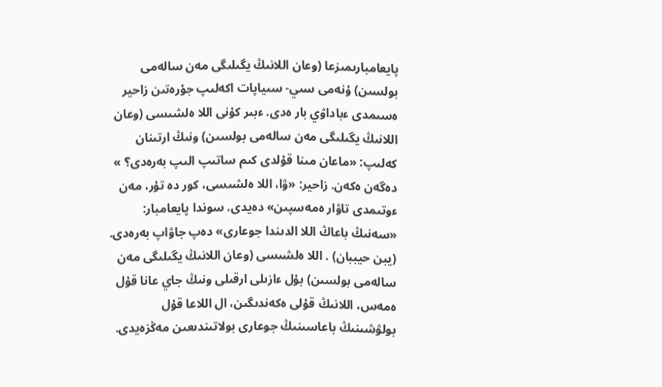پايعامبارىمىزعا (وعان اللانىڭ يگىلىگى مەن سالەمى بولسىن) ۇنەمى سىي- سىياپات اكەلىپ جۇرەتىن زاحير ەسىمدى ءباداۋي بار ەدى. ءبىر كۇنى اللا ەلشىسى (وعان اللانىڭ يگىلىگى مەن سالەمى بولسىن) ونىڭ ارتىنان كەلىپ: «ماعان مىنا قۇلدى كىم ساتىپ الىپ بەرەدى؟ » دەگەن ەكەن. زاحير: «ۋا، اللا ەلشىسى، كور دە تۇر، مەن ءوتىمدى تاۋار ەمەسپىن» دەيدى. سوندا پايعامبار: «سەنىڭ باعاڭ اللا الدىندا جوعارى» دەپ جاۋاپ بەرەدى. (يبن حيببان) . اللا ەلشىسى (وعان اللانىڭ يگىلىگى مەن سالەمى بولسىن) بۇل ءازىلى ارقىلى ونىڭ جاي عانا قۇل ەمەس، اللانىڭ قۇلى ەكەندىگىن، ال اللاعا قۇل بولۋشىنىڭ باعاسىنىڭ جوعارى بولاتىندىعىن مەڭزەيدى.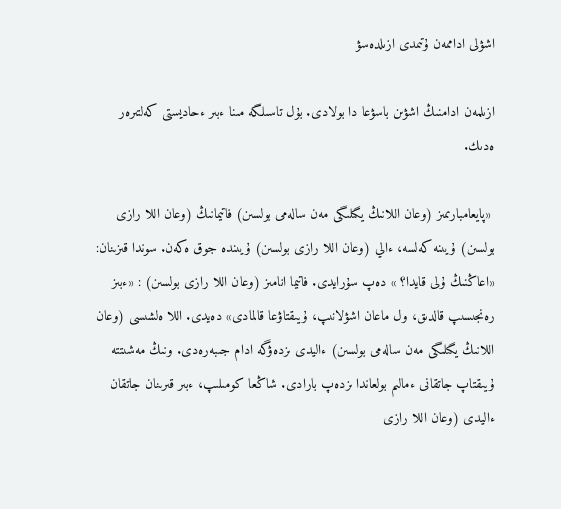اشۋلى اداممەن ۇتىمدى ازىلدەسۋ

ازىلمەن ادامنىڭ اشۋىن باسۋعا دا بولادى. بۇل تاسىلگە مىنا ءبىر ءحاديستى كەلتىرەر ەدىك.

 «پايعامبارىمىز (وعان اللانىڭ يگىلىگى مەن سالەمى بولسىن) فاتيمانىڭ (وعان اللا رازى بولسىن) ۇيىنە كەلسە، ءالي (وعان اللا رازى بولسىن) ۇيىندە جوق ەكەن. سوندا قىزىنان: «اعاڭنىڭ ۇلى قايدا؟ » دەپ سۇرايدى. فاتيما انامىز (وعان اللا رازى بولسىن) : «ءبىز رەنجىسىپ قالدىق، ول ماعان اشۋلانىپ، ۇيىقتاۋعا قالمادى» دەيدى. اللا ەلشىسى (وعان اللانىڭ يگىلىگى مەن سالەمى بولسىن) ءاليدى ىزدەۋگە ادام جىبەرەدى. ونىڭ مەشىتتە ۇيىقتاپ جاتقانى ءمالىم بولعاندا ىزدەپ بارادى. شاڭعا كومىلىپ، ءبىر قىرىنان جاتقان ءاليدى (وعان اللا رازى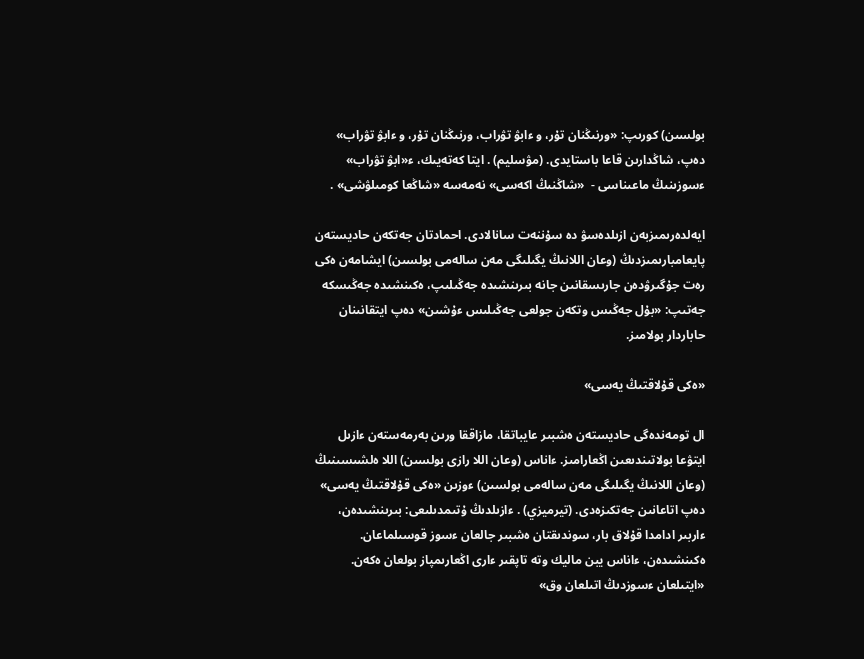بولسىن) كورىپ: «ورنىڭنان تۇر، و ءابۋ تۋراب، ورنىڭنان تۇر، و ءابۋ تۋراب» دەپ، شاڭدارىن قاعا باستايدى. (مۋسليم) . ايتا كەتەيىك، ء«ابۋ تۋراب» ءسوزىنىڭ ماعىناسى -  «شاڭنىڭ اكەسى» نەمەسە «شاڭعا كومىلۋشى» .

ايەلدەرىمىزبەن ازىلدەسۋ دە سۇننەت سانالادى. احمادتان جەتكەن حاديستەن پايعامبارىمىزدىڭ (وعان اللانىڭ يگىلىگى مەن سالەمى بولسىن) ايشامەن ەكى رەت جۇگىرۋدەن جارىسقانىن جانە بىرىنشىدە جەڭىلىپ، ەكىنشىدە جەڭىسكە جەتىپ: «بۇل جەڭىس وتكەن جولعى جەڭىلىس ءۇشىن» دەپ ايتقانىنان حاباردار بولامىز.

«ەكى قۇلاقتىڭ يەسى»

ال تومەندەگى حاديستەن ەشبىر عايباتقا، مازاققا ورىن بەرمەستەن ءازىل ايتۋعا بولاتىندىعىن اڭعارامىز. ءاناس (وعان اللا رازى بولسىن) اللا ەلشىسىنىڭ (وعان اللانىڭ يگىلىگى مەن سالەمى بولسىن) ءوزىن «ەكى قۇلاقتىڭ يەسى» دەپ اتاعانىن جەتكىزەدى. (تيرميزي) . ءازىلدىڭ ۇتىمدىلىعى: بىرىنشىدەن، ءاربىر ادامدا قۇلاق بار، سوندىقتان ەشبىر جالعان ءسوز قوسىلماعان. ەكىنشىدەن، ءاناس يبن ماليك وتە تاپقىر ءارى اڭعارىمپاز بولعان ەكەن. «ايتىلعان ءسوزدىڭ اتىلعان وق»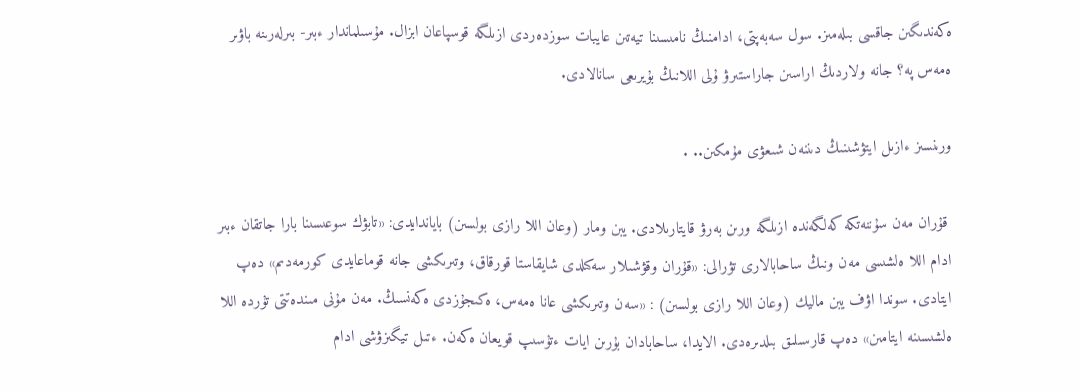ەكەندىگىن جاقسى بىلەمىز. سول سەبەپتى، ادامنىڭ نامىسىنا تيەتىن عايبات سوزدەردى ازىلگە قوسپاعان ابزال. مۇسىلماندار ءبىر- بىرلەرىنە باۋىر ەمەس پە؟ جانە ولاردىڭ اراسىن جاراستىرۋ ۇلى اللانىڭ بۇيرىعى سانالادى.

ورىنسىز ءازىل ايتۋشىنىڭ دىننەن شىعۋى مۇمكىن.. .

 قۇران مەن سۇننەتكە كەلگەندە ازىلگە ورىن بەرۋ قايتارىلادى. يبن ومار (وعان اللا رازى بولسىن) باياندايدى: «تابۋك سوعىسىنا بارا جاتقان ءبىر ادام اللا ەلشىسى مەن ونىڭ ساحابالارى تۋرالى: «قۇران وقۋشىلار سەكىلدى شايقاستا قورقاق، وتىرىكشى جانە قوماعايدى كورمەدىم» دەپ ايتادى. سوندا اۋف يبن ماليك (وعان اللا رازى بولسىن) : «سەن وتىرىكشى عانا ەمەس، ەكىجۇزدى ەكەنسىڭ. مەن مۇنى مىندەتتى تۇردە اللا ەلشىسىنە ايتامىن» دەپ قارسىلىق بىلدىرەدى. الايدا، ساحابادان بۇرىن ايات ءتۇسىپ قويعان ەكەن. ءتىل تيگىزۋشى ادام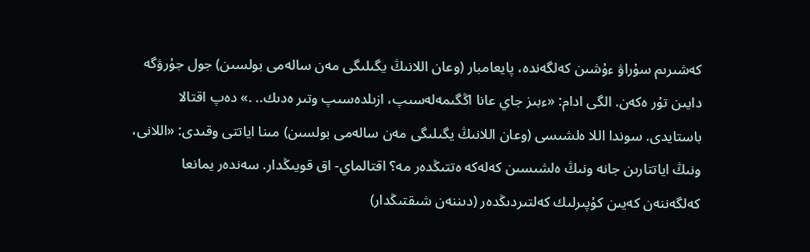كەشىرىم سۇراۋ ءۇشىن كەلگەندە، پايعامبار (وعان اللانىڭ يگىلىگى مەن سالەمى بولسىن) جول جۇرۋگە دايىن تۇر ەكەن. الگى ادام: «ءبىز جاي عانا اڭگىمەلەسىپ، ازىلدەسىپ وتىر ەدىك.. .» دەپ اقتالا باستايدى. سوندا اللا ەلشىسى (وعان اللانىڭ يگىلىگى مەن سالەمى بولسىن) مىنا اياتتى وقىدى: «اللانى، ونىڭ اياتتارىن جانە ونىڭ ەلشىسىن كەلەكە ەتتىڭدەر مە؟ اقتالماي- اق قويىڭدار. سەندەر يمانعا كەلگەننەن كەيىن كۇپىرلىك كەلتىردىڭدەر (دىننەن شىقتىڭدار)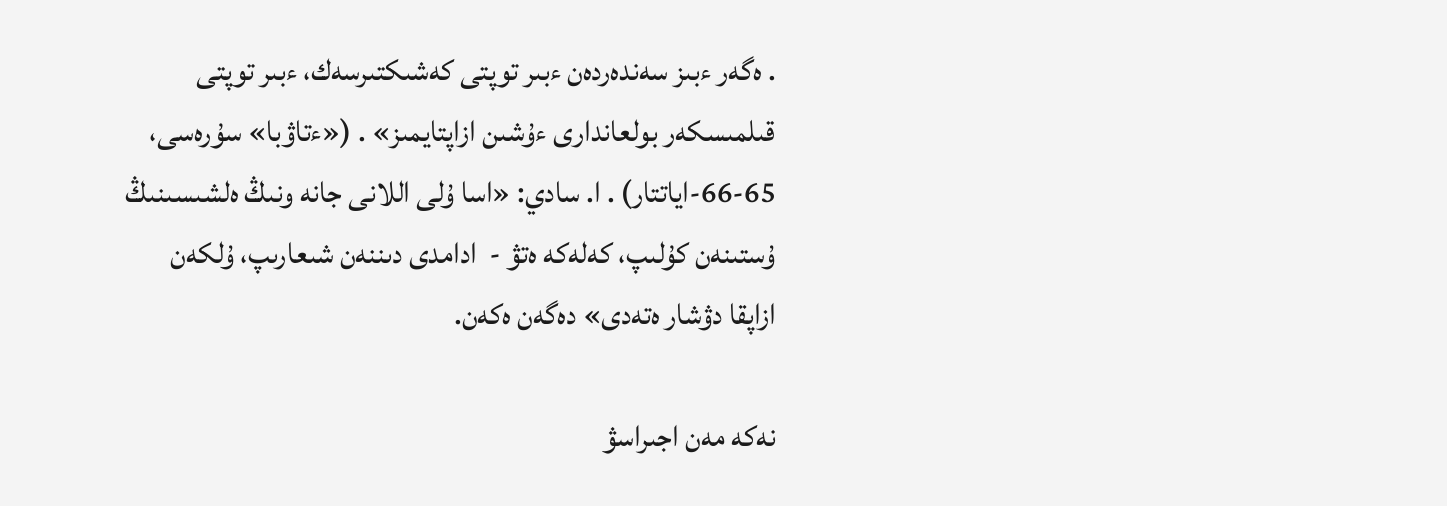. ەگەر ءبىز سەندەردەن ءبىر توپتى كەشىكتىرسەك، ءبىر توپتى قىلمىسكەر بولعاندارى ءۇشىن ازاپتايمىز» . («ءتاۋبا» سۇرەسى، 65-66-اياتتار) . ا. سادي: «اسا ۇلى اللانى جانە ونىڭ ەلشىسىنىڭ ۇستىنەن كۇلىپ، كەلەكە ەتۋ -  ادامدى دىننەن شىعارىپ، ۇلكەن ازاپقا دۋشار ەتەدى» دەگەن ەكەن.

نەكە مەن اجىراسۋ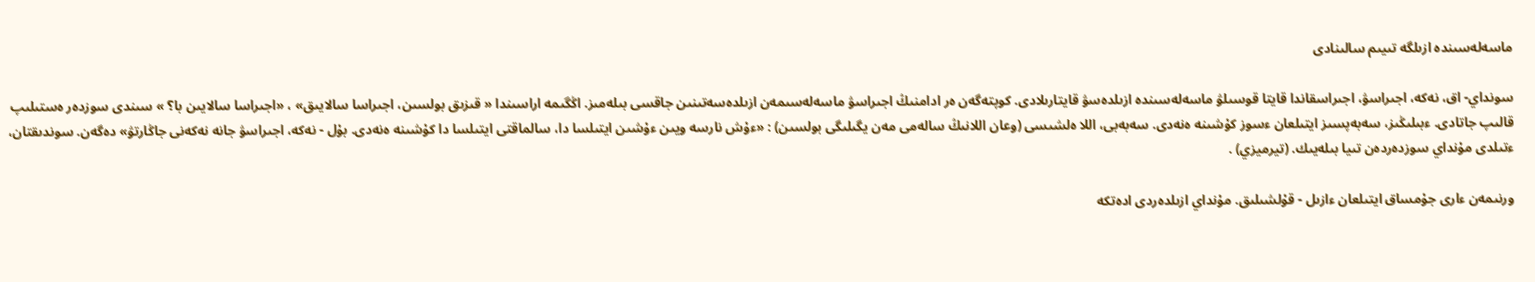ماسەلەسىندە ازىلگە تىيىم سالىنادى

سونداي- اق، نەكە، اجىراسۋ، اجىراسقاندا قايتا قوسىلۋ ماسەلەسىندە ازىلدەسۋ قايتارىلادى. كوپتەگەن ەر ادامنىڭ اجىراسۋ ماسەلەسىمەن ازىلدەسەتىنىن جاقسى بىلەمىز. اڭگىمە اراسىندا « قىزىق بولسىن، اجىراسا سالايىق» ، «اجىراسا سالايىن با؟ » سىندى سوزدەر ەستىلىپ قالىپ جاتادى. ءبىلىڭىز، سەبەپسىز ايتىلعان ءسوز كۇشىنە ەنەدى. سەبەبى، اللا ەلشىسى (وعان اللانىڭ سالەمى مەن يگىلىگى بولسىن) : «ءۇش نارسە ويىن ءۇشىن ايتىلسا دا، سالماقتى ايتىلسا دا كۇشىنە ەنەدى. بۇل - نەكە، اجىراسۋ جانە نەكەنى جاڭارتۋ» دەگەن. سوندىقتان، ءتىلدى مۇنداي سوزدەردەن تىيا بىلەيىك. (تيرميزي) .

ورنىمەن ءارى جۇمساق ايتىلعان ءازىل - قۇلشىلىق. مۇنداي ازىلدەردى ادەتكە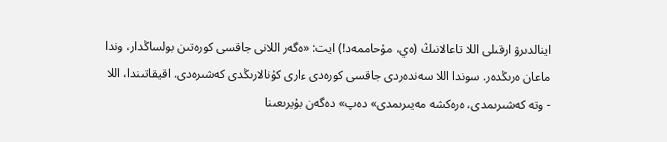اينالدىرۋ ارقىلى اللا تاعالانىڭ (ەي، مۇحاممەد!) ايت: «ەگەر اللانى جاقسى كورەتىن بولساڭدار، وندا ماعان ەرىڭدەر. سوندا اللا سەندەردى جاقسى كورەدى ءارى كۇنالارىڭدى كەشىرەدى. اقيقاتىندا، اللا - وتە كەشىرىمدى، ەرەكشە مەيىرىمدى» دەپ» دەگەن بۇيرىعىنا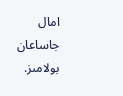امال جاساعان بولامىز.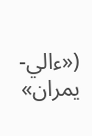(«ءالي- يمران»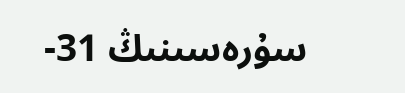سۇرەسىنىڭ 31-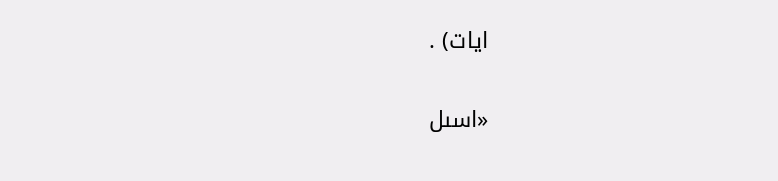ايات) .

«اسىل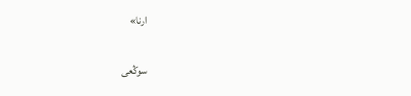ارنا»

سوڭعى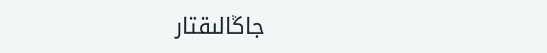جاڭالىقتار